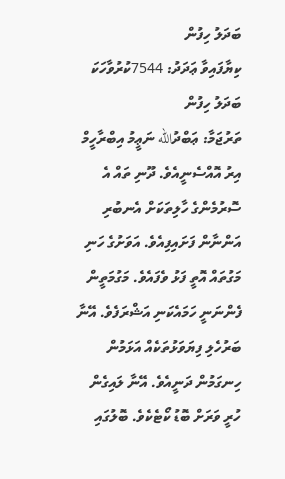ބަދަލު ހިފުން
ކިޔާފައިވާ ޢަދަދު: 7544ކުރުވާހަކަ
ބަދަލު ހިފުން
ތަރުޖަމާ: ޢަބްދުالله ނަޢީމު އިބްރާހީމް
އިރު އޮއްސެނީއެވެ. ދޫނި ތައް އެ ސޮރުމެންގެ ހާލިތަކަށް އެނބުރި އަންނާން ފަށައިފިއެވެ. އަވަށުގެ ހަނި މަގުތައް އޮތީ ފަޅު ވެފައެވެ. މަގުމަތީން ފެންނަނީ ހަމައެކަނި އަޝްރަފެވެ. އޭނާ ބަރުހެލި ފިޔަވަޅުތަކެއް އަޅަމުން ހިނގަމުން ދަނީއެވެ. އޭނާ ލައިގެން ހުރީ ވަރަށް ބޮޑު ކޯޓެކެވެ. ބޮލުގައި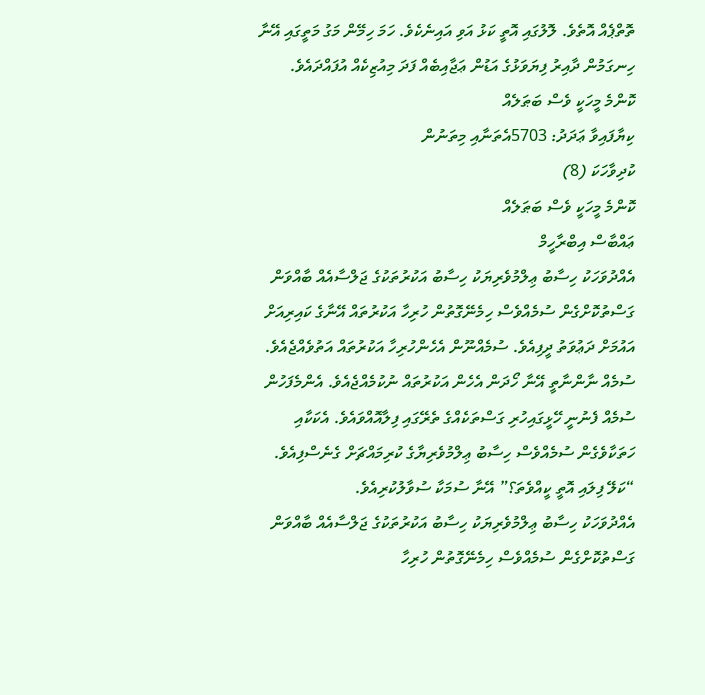ތޮތްޕެއް އޮތެވެ. ލޮލުގައި އޮތީ ކަޅު އަވި އައިނެކެވެ. ހަމަ ހިމޭން މަގު މަތީގައި އޭނާ ހިނގަމުން ދާއިރު ފިޔަވަޅުގެ އަޑުން ޢަޖާއިބެއް ފަދަ މިއުޒިކެއް އުފައްދައެވެ.
ކޮންމެ މީހަކީ ވެސް ބަޠަލެއް
ކިޔާފައިވާ ޢަދަދު: 5703އެތަނާއި މިތަނުން
ކުދިވާހަކަ (8)
ކޮންމެ މީހަކީ ވެސް ބަޠަލެއް
ޢައްބާސް އިބްރާހީމް
އެއްދުވަހަކު ހިސާބު ޢިލްމުވެރިޔަކު ހިސާބު އަކުރުތަކުގެ ޖަލްސާއެއް ބާއްވަން ގަސްތުކޮށްގެން ސުމެއްވެސް ހިމެނޭގޮތުން ހުރިހާ އަކުރުތައް އޭނާގެ ކައިރިއަށް އައުމަށް ދަޢުވަތު ދީފިއެވެ. ސުމެއްނޫން އެހެންހުރިހާ އަކުރުތައް އަތުވެއްޖެއެވެ. ސުމެއް ނާންނާތީ އޭނާ ހޯދަން އެހެން އަކުރުތައް ނުކުމެއްޖެއެވެ. އެންމެފަހުން ސުމެއް ފެނުނީ ހޭޅީގައިހުރި ގަސްތަކެއްގެ ތެރޭގައި ފިލާއޮއްވައެވެ. އެކަކާއި ހަތަކާވެގެން ސުމެއްވެސް ހިސާބު ޢިލްމުވެރިޔާގެ ކުރިމައްޗަށް ގެނެސްފިއެވެ.
“ކަލޭ ފިލައި އޮތީ ކީއްވެތަ؟” އޭނާ ސުމަކާ ސުވާލުކުރިއެވެ.
އެއްދުވަހަކު ހިސާބު ޢިލްމުވެރިޔަކު ހިސާބު އަކުރުތަކުގެ ޖަލްސާއެއް ބާއްވަން ގަސްތުކޮށްގެން ސުމެއްވެސް ހިމެނޭގޮތުން ހުރިހާ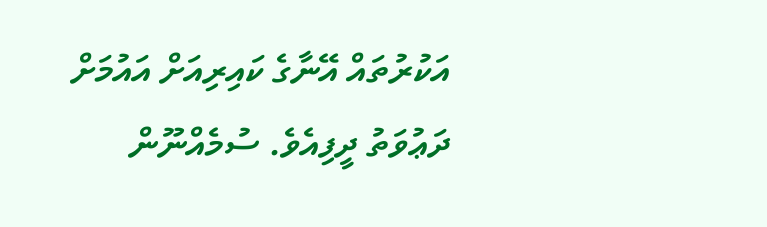އަކުރުތައް އޭނާގެ ކައިރިއަށް އައުމަށް ދަޢުވަތު ދީފިއެވެ. ސުމެއްނޫން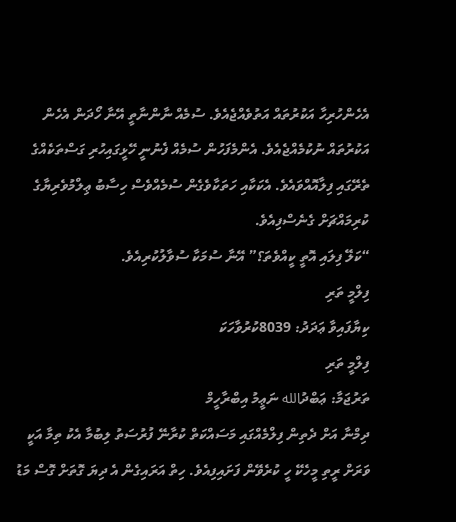އެހެންހުރިހާ އަކުރުތައް އަތުވެއްޖެއެވެ. ސުމެއް ނާންނާތީ އޭނާ ހޯދަން އެހެން އަކުރުތައް ނުކުމެއްޖެއެވެ. އެންމެފަހުން ސުމެއް ފެނުނީ ހޭޅީގައިހުރި ގަސްތަކެއްގެ ތެރޭގައި ފިލާއޮއްވައެވެ. އެކަކާއި ހަތަކާވެގެން ސުމެއްވެސް ހިސާބު ޢިލްމުވެރިޔާގެ ކުރިމައްޗަށް ގެނެސްފިއެވެ.
“ކަލޭ ފިލައި އޮތީ ކީއްވެތަ؟” އޭނާ ސުމަކާ ސުވާލުކުރިއެވެ.
ފިލްމީ ތަރި
ކިޔާފައިވާ ޢަދަދު: 8039ކުރުވާހަކަ
ފިލްމީ ތަރި
ތަރުޖަމާ: ޢަބްދުالله ނަޢީމު އިބްރާހީމް
ދިމްނާ އަށް ދެތިން ފިލްމެއްގައި މަސައްކަތް ކުރާނޭ ފުރުސަތު ލިބުމާ އެކު ތިމާ އަކީ ވަރަށް ރީތި މީހެކޭ ހީ ކުރެވޭން ފަށައިފިއެވެ. ހިތް އަރައިގެން އެ ދިޔަ ގޮތަށް ގޮސް މަޑު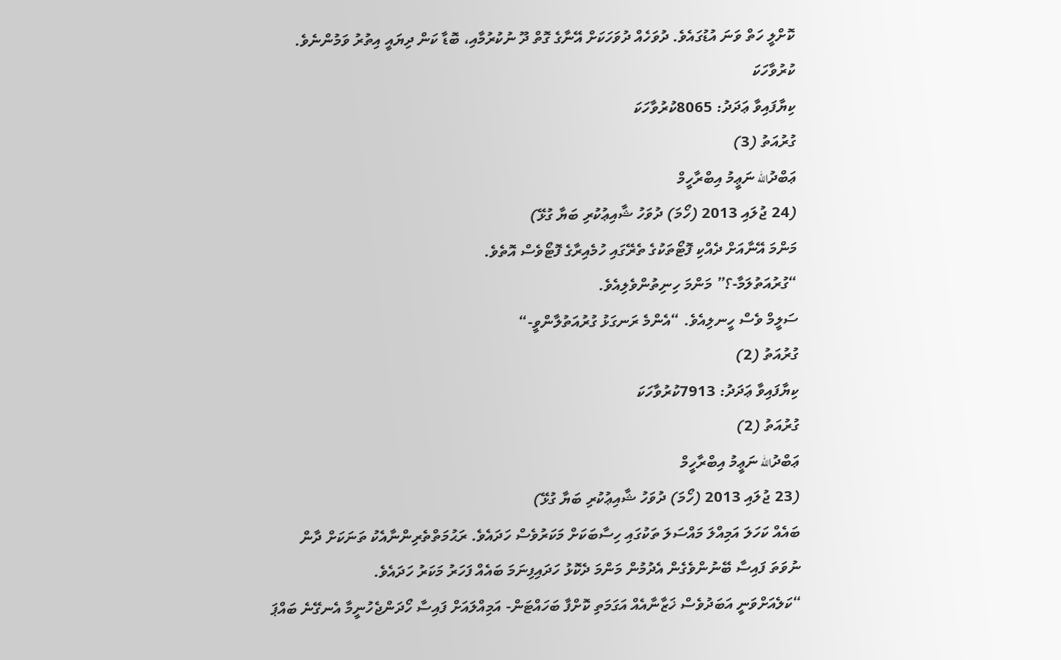ކޮށްލީ ހަތް ވަނަ އުޑުގައެވެ. ދުވަހެއް ދުވަހަކަށް އޭނާގެ ގޮތް ދޫ ނުކުރުމާއި، ބޮޑާ ކަން ދިޔައީ އިތުރު ވަމުންނެވެ.
ކުރުވާހަކަ
ކިޔާފައިވާ ޢަދަދު: 8065ކުރުވާހަކަ
ގުރުއަތު (3)
ޢަބްދުالله ނަޢީމު އިބްރާހީމް
(24 ޖުލައި 2013 (ހޯމަ) ދުވަހު ޝާއިޢުކުރި ބަޔާ ގުޅޭ)
މަންމަ އޭނާއަށް ދެއްކި ފޮޓޯތަކުގެ ތެރޭގައި ހުމެއިރާގެ ފޮޓޯވެސް އޮތެވެ.
“ގުރުއަތުލަމާ-؟” މަންމަ ހިނިތުންވެލިއެވެ.
ސަލީމް ވެސް ހީނލިއެވެ. “އެންމެ ރަނގަޅު ގުރުއަތުލާންވީ-“
ގުރުއަތު (2)
ކިޔާފައިވާ ޢަދަދު: 7913ކުރުވާހަކަ
ގުރުއަތު (2)
ޢަބްދުالله ނަޢީމު އިބްރާހީމް
(23 ޖުލައި 2013 (ހޯމަ) ދުވަހު ޝާއިޢުކުރި ބަޔާ ގުޅޭ)
ބައެއް ކަހަލަ އަމިއްލަ މައްސަލަ ތަކުގައި ހިސާބަކަށް މަކަރުވެސް ހަދައެވެ. ރަޙުމަތްތެރިންނާއެކު ތަނަކަށް ދާން ނުވަތަ ފައިސާ ބޭނުންވެގެން އެދުމުން މަންމަ ދެކޮޅު ހަދައިފިނަމަ ބައެއް ފަހަރު މަކަރު ހަދައެވެ.
“ކަލެއަށްވަނީ އަބަދުވެސް ޚަޒާނާއެއް އަގަމަތި ކޮށްފާ ބަހައްޓަން- އަމިއްލައަށް ފައިސާ ހޯދަންޖެހުނީމާ އެނގޭނެ ބައްޕަ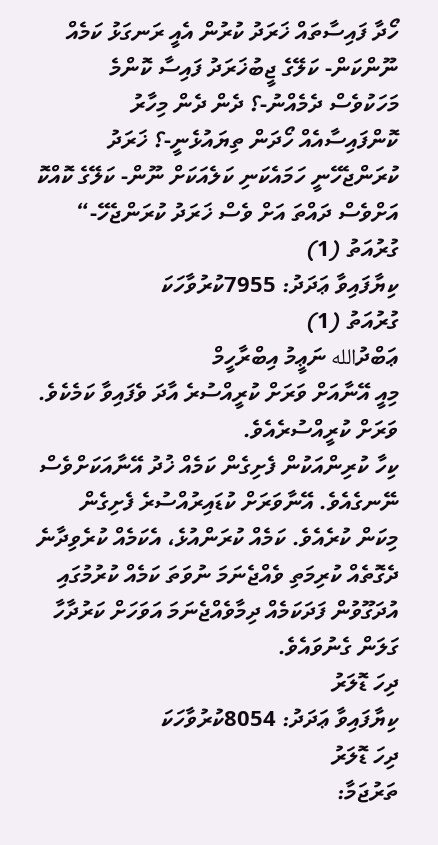ހޯދާ ފައިސާތައް ޚަރަދު ކުރުން އެއީ ރަނގަޅު ކަމެއް ނޫންކަން- ކަލޭގެ ޖީބުޚަރަދު ފައިސާ ކޮންމެ މަހަކުވެސް ދެމެއްނު-؟ ދެން ދެން މިހާރު ކޮންފައިސާއެއް ހޯދަން ތިޔައުޅެނީ-؟ ޚަރަދު ކުރަންޖެހޭނީ ހަމައެކަނި ކަލެއަކަށް ނޫން- ކަލޭގެ ކޮއްކޮ އަށްވެސް ދައްތަ އަށް ވެސް ޚަރަދު ކުރަންޖެހޭ-“
ގުރުއަތު (1)
ކިޔާފައިވާ ޢަދަދު: 7955ކުރުވާހަކަ
ގުރުއަތު (1)
ޢަބްދުالله ނަޢީމު އިބްރާހީމް
މިއީ އޭނާއަށް ވަރަށް ކުރީއްސުރެ އާދަ ވެފައިވާ ކަމެކެވެ.
ވަރަށް ކުރީއްސުރެއެވެ.
ކިހާ ކުރިންއަކުން ފެށިގެން ކަމެއް ޚުދު އޭނާއަކަށްވެސް ނޭނގެއެވެ. އޭނާވަރަށް ކުޑައިރުއްސުރެ ފެށިގެން މިކަން ކުރެއެވެ. ކަމެއް ކުރަންއުޅެ، އެކަމެއް ކުރެވިދާނެ ދެގޮތެއް ކުރިމަތި ވެއްޖެނަމަ ނުވަތަ ކަމެއް ކުރުމުގައި އުދަގޫވުން ފަދަކަމެއް ދިމާވެއްޖެނަމަ އަވަހަށް ކަރުދާހާ ގަލަން ގެނުވައެވެ.
ދިހަ ޑޮލަރު
ކިޔާފައިވާ ޢަދަދު: 8054ކުރުވާހަކަ
ދިހަ ޑޮލަރު
ތަރުޖަމާ: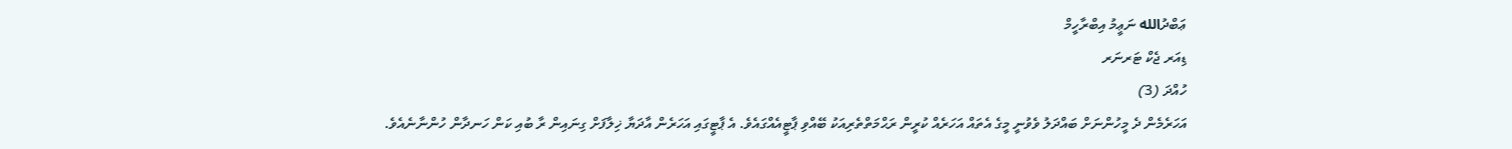ޢަބްދުالله ނަޢީމު އިބްރާހީމް
ޑިއަރ ޖެކް ޓަރނަރ
ހުއްދަ (3)
އަހަރެމެން ދެ މީހުންނަށް ބައްދަލު ވެވުނީ މީގެ އެތައް އަހަރެއް ކުރީން ރަޙްމަތްތެރިއަކު ބޭއްވި ޕާޓީއެއްގައެވެ. އެ ޕާޓީގައި އަހަރެން އާދަޔާ ޚިލާފަށް ގިނައިން ރާ ބުއި ކަން ހަނދާން ހުންނާނެއެވެ.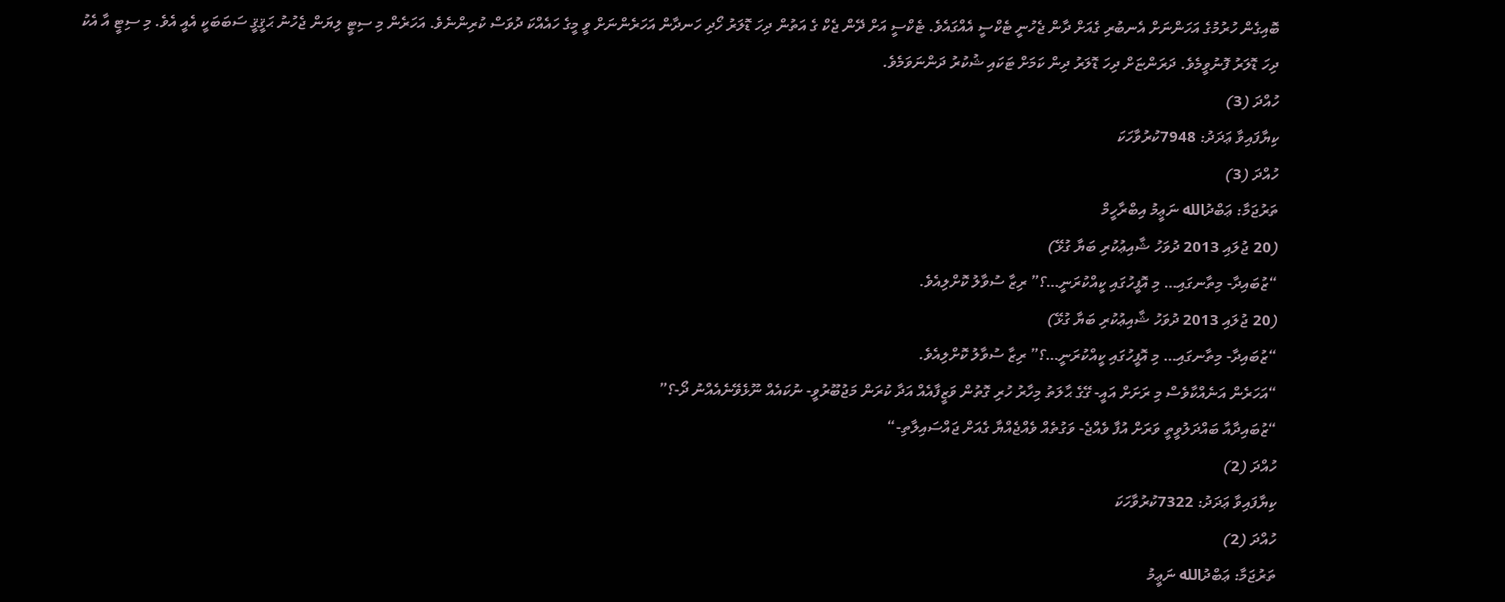ބޮއިގެން ހުރުމުގެ އަހަންނަށް އެނބުރި ގެއަށް ދާން ޖެހުނީ ޓެކްސީ އެއްގައެވެ. ޓެކްސީ އަށް ދޭން ޖެކް ގެ އަތުން ދިހަ ޑޮލަރު ހޯދި ހަނދާން އަހަރެންނަށް ވީ މީގެ ހައެއްކަ ދުވަސް ކުރިންނެވެ. އަހަރެން މި ސިޓީ ލިޔަން ޖެހުނު ޙަޤީޤީ ސަބަބަކީ އެއީ އެވެ. މި ސިޓީ އާ އެކު ދިހަ ޑޮލަރު ފޮނުވީމެވެ. ދަރަންޏަށް ދިހަ ޑޮލަރު ދިން ކަމަށް ޓަކައި ޝުކުރު ދަންނަވަމެވެ.
ހުއްދަ (3)
ކިޔާފައިވާ ޢަދަދު: 7948ކުރުވާހަކަ
ހުއްދަ (3)
ތަރުޖަމާ: ޢަބްދުالله ނަޢީމު އިބްރާހީމް
(20 ޖުލައި 2013 ދުވަހު ޝާއިޢުކުރި ބަޔާ ގުޅޭ)
“ޒުބައިދާ- މިތާނގައި… މި އޮފީހުގައި ކީއްކުރަނީ…؟” ރިޒާ ސުވާލު ކޮށްލިއެވެ.
(20 ޖުލައި 2013 ދުވަހު ޝާއިޢުކުރި ބަޔާ ގުޅޭ)
“ޒުބައިދާ- މިތާނގައި… މި އޮފީހުގައި ކީއްކުރަނީ…؟” ރިޒާ ސުވާލު ކޮށްލިއެވެ.
“އަހަރެން އަނެއްކާވެސް މި ރަށަށް އައީ- ގޭގެ ޙާލަތު މިހާރު ހުރި ގޮތުން ވަޒީފާއެއް އަދާ ކުރަން މަޖުބޫރުވީ- ނުކައެއް ނޫޅެވޭނެއެއްނު ދޯ-؟”
“ޒުބައިދާއާ ބައްދަލުވީތީ ވަރަށް އުފާ ވެއްޖެ- ވަގުތެއް ވެއްޖެއްޔާ ގެއަށް ޖައްސައިލާތި-“
ހުއްދަ (2)
ކިޔާފައިވާ ޢަދަދު: 7322ކުރުވާހަކަ
ހުއްދަ (2)
ތަރުޖަމާ: ޢަބްދުالله ނަޢީމު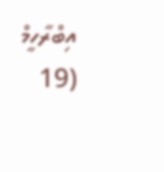އިބްރާހީމް
(19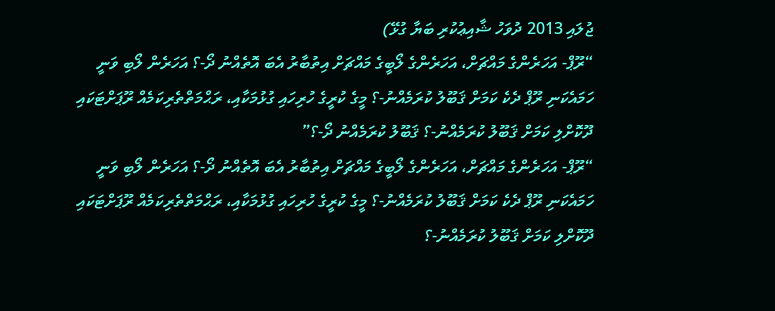ޖުލައި 2013 ދުވަހު ޝާއިޢުކުރި ބަޔާ ގުޅޭ)
“ރޫޕް- އަހަރެންގެ މައްޗަށް، އަހަރެންގެ ލޯބީގެ މައްޗަށް އިތުބާރު އެބަ އޮތެއްނު ދޯ-؟ އަހަރެން ލޯބި ވަނީ ހަމައެކަނި ރޫޕް ދެކެ ކަމަށް ޤަބޫލު ކުރަމެއްނު-؟ މީގެ ކުރީގެ ހުރިހައި ގުޅުމަކާއި، ރަޙްމަތްތެރިކަމެއް ރޫޕަށްޓަކައި ދޫކޮށްލި ކަމަށް ޤަބޫލު ކުރަމެއްނު-؟ ޤަބޫލު ކުރަމެއްނު ދޯ-؟”
“ރޫޕް- އަހަރެންގެ މައްޗަށް، އަހަރެންގެ ލޯބީގެ މައްޗަށް އިތުބާރު އެބަ އޮތެއްނު ދޯ-؟ އަހަރެން ލޯބި ވަނީ ހަމައެކަނި ރޫޕް ދެކެ ކަމަށް ޤަބޫލު ކުރަމެއްނު-؟ މީގެ ކުރީގެ ހުރިހައި ގުޅުމަކާއި، ރަޙްމަތްތެރިކަމެއް ރޫޕަށްޓަކައި ދޫކޮށްލި ކަމަށް ޤަބޫލު ކުރަމެއްނު-؟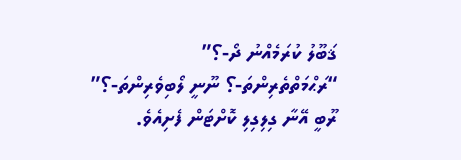ޤަބޫލު ކުރަމެއްނު ދޯ-؟”
“ރަޙްމަތްތެރިންތަ-؟ ނޫނީ ލޯބިވެރިންތަ-؟” ރޫބީ އޭނާ ގިލިގިލި ކޮށްޓަން ފެށިއެވެ.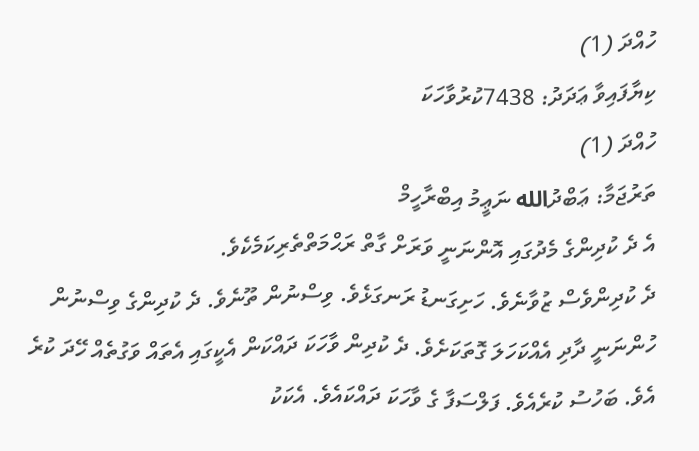ހުއްދަ (1)
ކިޔާފައިވާ ޢަދަދު: 7438ކުރުވާހަކަ
ހުއްދަ (1)
ތަރުޖަމާ: ޢަބްދުالله ނަޢީމު އިބްރާހީމް
އެ ދެ ކުދިންގެ މެދުގައި އޮންނަނީ ވަރަށް ގާތް ރަޙްމަތްތެރިކަމެކެވެ.
ދެ ކުދިންވެސް ޒުވާނެވެ. ހަށިގަނޑު ރަނގަޅެވެ. ވިސްނުން ތޫނެވެ. ދެ ކުދިންގެ ވިސްނުން ހުންނަނީ ދާދި އެއްކަހަލަ ގޮތަކަށެވެ. ދެ ކުދިން ވާހަކަ ދައްކަން އެކީގައި އެތައް ވަގުތެއް ހޭދަ ކުރެ އެވެ. ބަހުސު ކުރެއެވެ. ފަލްސަފާ ގެ ވާހަކަ ދައްކައެވެ. އެކަކު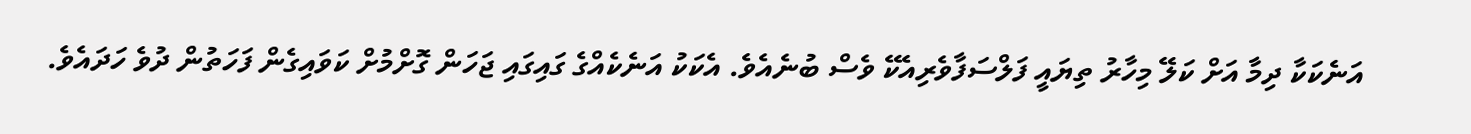އަނެކަކާ ދިމާ އަށް ކަލޭ މިހާރު ތިޔައީ ފަލްސަފާވެރިއެކޭ ވެސް ބުނެއެވެ. އެކަކު އަނެކެއްގެ ގައިގައި ޖަހަން ގޮށްމުށް ކަވައިގެން ފަހަތުން ދުވެ ހަދައެވެ.